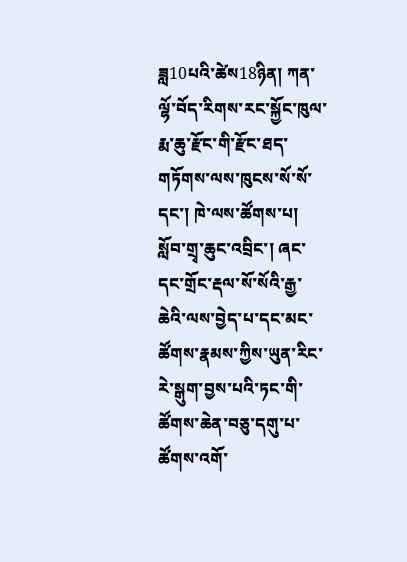ཟླ10པའི་ཚེས18ཉིན། ཀན་ལྷོ་བོད་རིགས་རང་སྐྱོང་ཁུལ་རྨ་ཆུ་རྫོང་གི་རྫོང་ཐད་གཏོགས་ལས་ཁུངས་སོ་སོ་དང་། ཁེ་ལས་ཚོགས་པ། སློབ་གྲྭ་ཆུང་འབྲིང་། ཞང་དང་གྲོང་རྡལ་སོ་སོའི་རྒྱ་ཆེའི་ལས་བྱེད་པ་དང་མང་ཚོགས་རྣམས་ཀྱིས་ཡུན་རིང་རེ་སྒུག་བྱས་པའི་ཏང་གི་ཚོགས་ཆེན་བཅུ་དགུ་པ་ཚོགས་འགོ་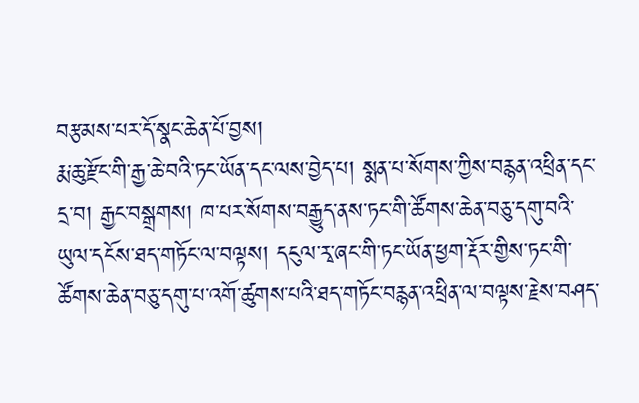བརྩམས་པར་དོ་སྣང་ཆེན་པོ་བྱས།
རྨ་ཆུ་རྫོང་གི་རྒྱ་ཆེ་བའི་ཏང་ཡོན་དང་ལས་བྱེད་པ། སྨན་པ་སོགས་ཀྱིས་བརྙན་འཕྲིན་དང་དྲ་བ། རྒྱང་བསྒྲགས། ཁ་པར་སོགས་བརྒྱུད་ནས་ཏང་གི་ཚོགས་ཆེན་བཅུ་དགུ་བའི་ཡུལ་དངོས་ཐད་གཏོང་ལ་བལྟས། དངུལ་རྭ་ཞང་གི་ཏང་ཡོན་ཕྱག་རྡོར་གྱིས་ཏང་གི་ཚོགས་ཆེན་བཅུ་དགུ་པ་འགོ་ཚུགས་པའི་ཐད་གཏོང་བརྙན་འཕྲིན་ལ་བལྟས་རྗེས་བཤད་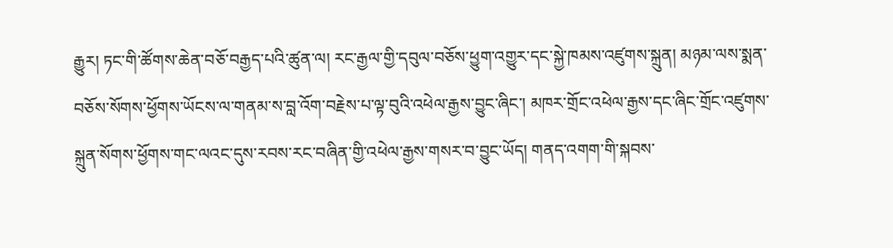རྒྱུར། ཏང་གི་ཚོགས་ཆེན་བཅོ་བརྒྱད་པའི་ཚུན་ལ། རང་རྒྱལ་གྱི་དབུལ་བཅོས་ཕྱུག་འགྱུར་དང་སྐྱེ་ཁམས་འཛུགས་སྐྲུན། མཉམ་ལས་སྨན་བཅོས་སོགས་ཕྱོགས་ཡོངས་ལ་གནམ་ས་བླ་འོག་བརྗེས་པ་ལྟ་བུའི་འཕེལ་རྒྱས་བྱུང་ཞིང་། མཁར་གྲོང་འཕེལ་རྒྱས་དང་ཞིང་གྲོང་འཛུགས་སྐྲུན་སོགས་ཕྱོགས་གང་ལའང་དུས་རབས་རང་བཞིན་གྱི་འཕེལ་རྒྱས་གསར་བ་བྱུང་ཡོད། གནད་འགག་གི་སྐབས་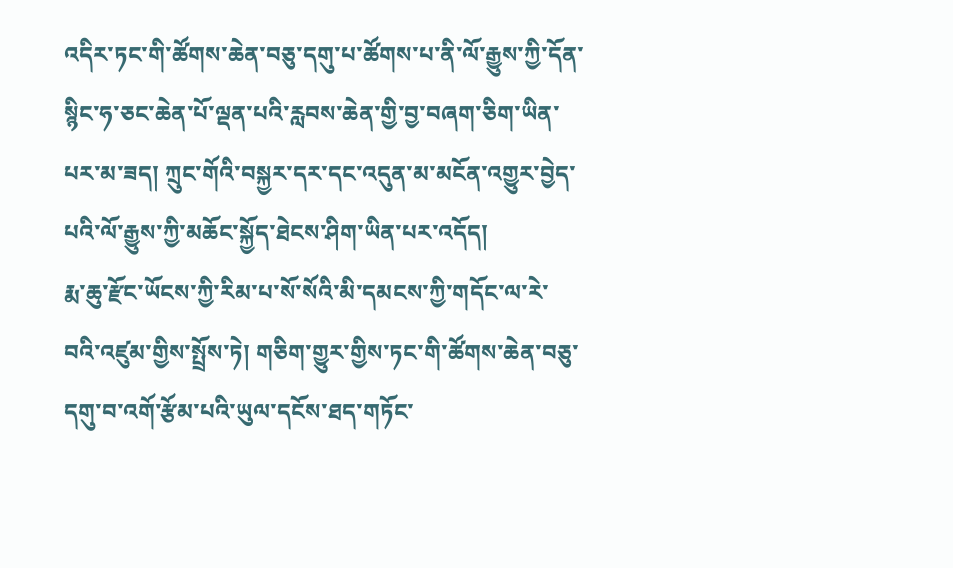འདིར་ཏང་གི་ཚོགས་ཆེན་བཅུ་དགུ་པ་ཚོགས་པ་ནི་ལོ་རྒྱུས་ཀྱི་དོན་སྙིང་ཧ་ཅང་ཆེན་པོ་ལྡན་པའི་རླབས་ཆེན་གྱི་བྱ་བཞག་ཅིག་ཡིན་པར་མ་ཟད། ཀྲུང་གོའི་བསྐྱར་དར་དང་འདུན་མ་མངོན་འགྱུར་བྱེད་པའི་ལོ་རྒྱུས་ཀྱི་མཆོང་སྐྱོད་ཐེངས་ཤིག་ཡིན་པར་འདོད།
རྨ་ཆུ་རྫོང་ཡོངས་ཀྱི་རིམ་པ་སོ་སོའི་མི་དམངས་ཀྱི་གདོང་ལ་རེ་བའི་འཛུམ་གྱིས་སྤྲོས་ཏེ། གཅིག་གྱུར་གྱིས་ཏང་གི་ཚོགས་ཆེན་བཅུ་དགུ་བ་འགོ་རྩོམ་པའི་ཡུལ་དངོས་ཐད་གཏོང་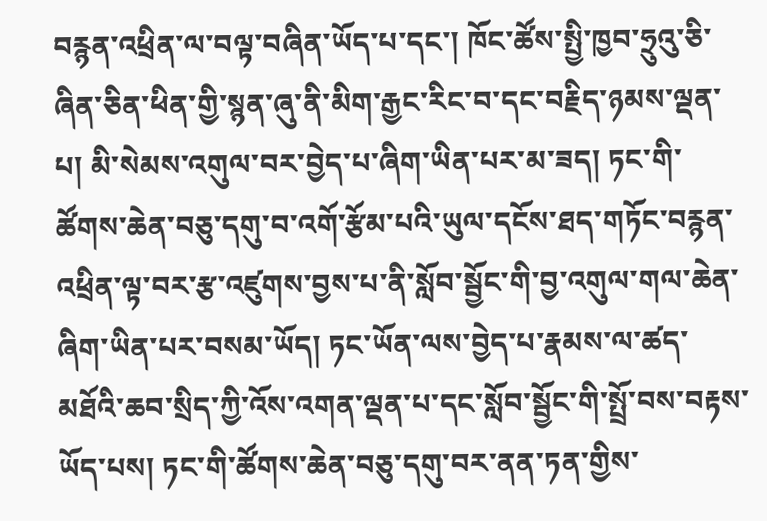བརྙན་འཕྲིན་ལ་བལྟ་བཞིན་ཡོད་པ་དང་། ཁོང་ཚོས་སྤྱི་ཁྱབ་ཧྲུའུ་ཅི་ཞིན་ཅིན་ཕིན་གྱི་སྙན་ཞུ་ནི་མིག་རྒྱང་རིང་བ་དང་བརྗིད་ཉམས་ལྡན་པ། མི་སེམས་འགུལ་བར་བྱེད་པ་ཞིག་ཡིན་པར་མ་ཟད། ཏང་གི་ཚོགས་ཆེན་བཅུ་དགུ་བ་འགོ་རྩོམ་པའི་ཡུལ་དངོས་ཐད་གཏོང་བརྙན་འཕྲིན་ལྟ་བར་རྩ་འཛུགས་བྱས་པ་ནི་སློབ་སྦྱོང་གི་བྱ་འགུལ་གལ་ཆེན་ཞིག་ཡིན་པར་བསམ་ཡོད། ཏང་ཡོན་ལས་བྱེད་པ་རྣམས་ལ་ཚད་མཐོའི་ཆབ་སྲིད་ཀྱི་འོས་འགན་ལྡན་པ་དང་སློབ་སྦྱོང་གི་སྤྲོ་བས་བརྟས་ཡོད་པས། ཏང་གི་ཚོགས་ཆེན་བཅུ་དགུ་བར་ནན་ཏན་གྱིས་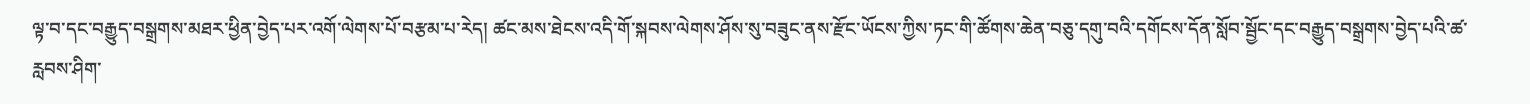ལྟ་བ་དང་བརྒྱུད་བསྒྲགས་མཐར་ཕྱིན་བྱེད་པར་འགོ་ལེགས་པོ་བརྩམ་པ་རེད། ཚང་མས་ཐེངས་འདི་གོ་སྐབས་ལེགས་ཤོས་སུ་བཟུང་ནས་རྫོང་ཡོངས་ཀྱིས་ཏང་གི་ཚོགས་ཆེན་བཅུ་དགུ་བའི་དགོངས་དོན་སློབ་སྦྱོང་དང་བརྒྱུད་བསྒྲགས་བྱེད་པའི་ཚ་རླབས་ཤིག་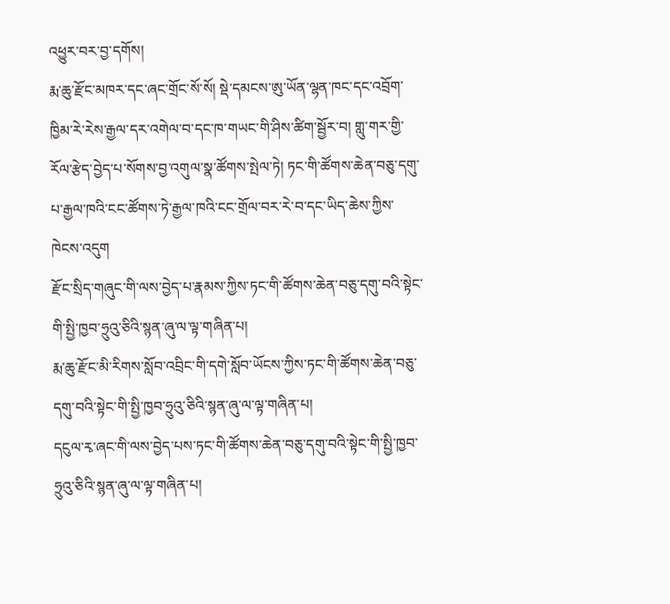འཕྱུར་བར་བྱ་དགོས།
རྨ་ཆུ་རྫོང་མཁར་དང་ཞང་གྲོང་སོ་སོ། སྡེ་དམངས་ཨུ་ཡོན་ལྷན་ཁང་དང་འབྲོག་ཁྱིམ་རེ་རེས་རྒྱལ་དར་འགེལ་བ་དང་ཁ་གཡང་གི་ཤིས་ཚིག་སྦྱོར་བ། གླུ་གར་གྱི་རོལ་རྩེད་བྱེད་པ་སོགས་བྱ་འགུལ་སྣ་ཚོགས་སྤེལ་ཏེ། ཏང་གི་ཚོགས་ཆེན་བཅུ་དགུ་པ་རྒྱལ་ཁའི་ངང་ཚོགས་ཏེ་རྒྱལ་ཁའི་ངང་གྲོལ་བར་རེ་བ་དང་ཡིད་ཆེས་ཀྱིས་ཁེངས་འདུག
རྫོང་སྲིད་གཞུང་གི་ལས་བྱེད་པ་རྣམས་ཀྱིས་ཏང་གི་ཚོགས་ཆེན་བཅུ་དགུ་བའི་སྟེང་གི་སྤྱི་ཁྱབ་ཧྲུའུ་ཅིའི་སྙན་ཞུ་ལ་ལྟ་གཞིན་པ།
རྨ་ཆུ་རྫོང་མི་རིགས་སློབ་འབྲིང་གི་དགེ་སློབ་ཡོངས་ཀྱིས་ཏང་གི་ཚོགས་ཆེན་བཅུ་དགུ་བའི་སྟེང་གི་སྤྱི་ཁྱབ་ཧྲུའུ་ཅིའི་སྙན་ཞུ་ལ་ལྟ་གཞིན་པ།
དངུལ་རྭ་ཞང་གི་ལས་བྱེད་པས་ཏང་གི་ཚོགས་ཆེན་བཅུ་དགུ་བའི་སྟེང་གི་སྤྱི་ཁྱབ་ཧྲུའུ་ཅིའི་སྙན་ཞུ་ལ་ལྟ་གཞིན་པ།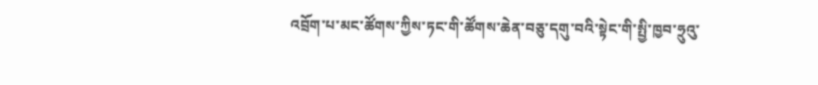འབྲོག་པ་མང་ཚོགས་ཀྱིས་ཏང་གི་ཚོགས་ཆེན་བཅུ་དགུ་བའི་སྟེང་གི་སྤྱི་ཁྱབ་ཧྲུའུ་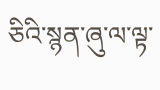ཅིའི་སྙན་ཞུ་ལ་ལྟ་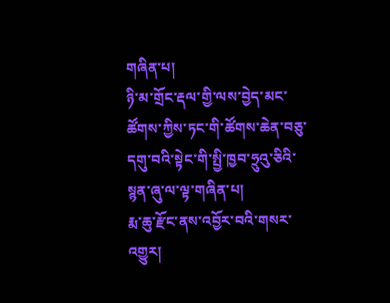གཞིན་པ།
ཉི་མ་གྲོང་རྡལ་གྱི་ལས་བྱེད་མང་ཚོགས་ཀྱིས་ཏང་གི་ཚོགས་ཆེན་བཅུ་དགུ་བའི་སྟེང་གི་སྤྱི་ཁྱབ་ཧྲུའུ་ཅིའི་སྙན་ཞུ་ལ་ལྟ་གཞིན་པ།
རྨ་ཆུ་རྫོང་ནས་འབྱོར་བའི་གསར་འགྱུར།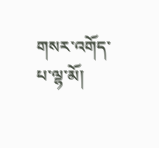གསར་འགོད་པ་ལྷ་མོ།